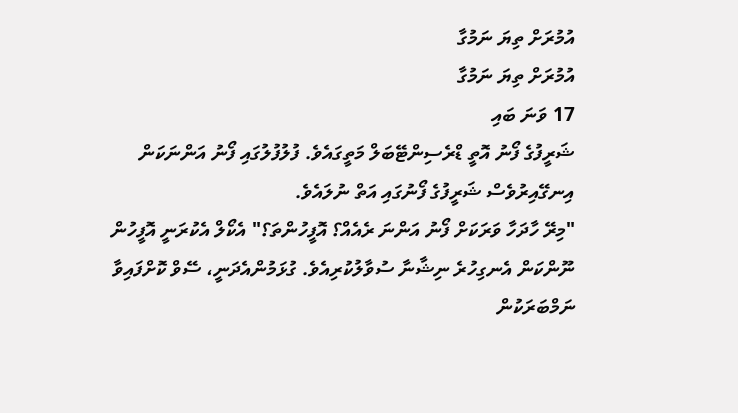އުމުރަށް ތިޔަ ނަމުގާ
އުމުރަށް ތިޔަ ނަމުގާ
17 ވަނަ ބައި
ޝަރީފުގެ ފޯނު އޮތީ ޑްރެސިންޓޭބަލް މަތީގައެވެ. ފުލުފުލުގައި ފޯނު އަންނަކަން އިނގޭއިރުވެސް ޝަރީފުގެ ފޯނުގައި އަތް ނުލައެވެ.
"މިރޭ ހާދަހާ ވަރަކަށް ފޯނު އަންނަ ރެއެއް؟ އޮފީހުންތަ؟" އެކޯލް އެކުރަނީ އޮފީހުން ނޫންކަން އެނގިހުރެ ނިޝާނާ ސުވާލުކުރިއެވެ. ގުޅަމުންއެދަނީ، ސޭވް ކޮށްފައިވާ ނަމްބަރަކުން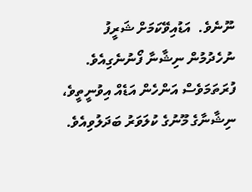ނޫނެވެ.  އަޑުއިވޭކަމަށް ޝަރީފު ނުހެދުމުން ނިޝާނާ ފޯނުނެގިއެވެ. ފުރަތަމަވެސް އަންހެން އަޑެއް އިވުނީތީވެ، ނިޝާނާގެ މޫނުގެ ކުލަވަރު ބަދަލުވިއެވެ.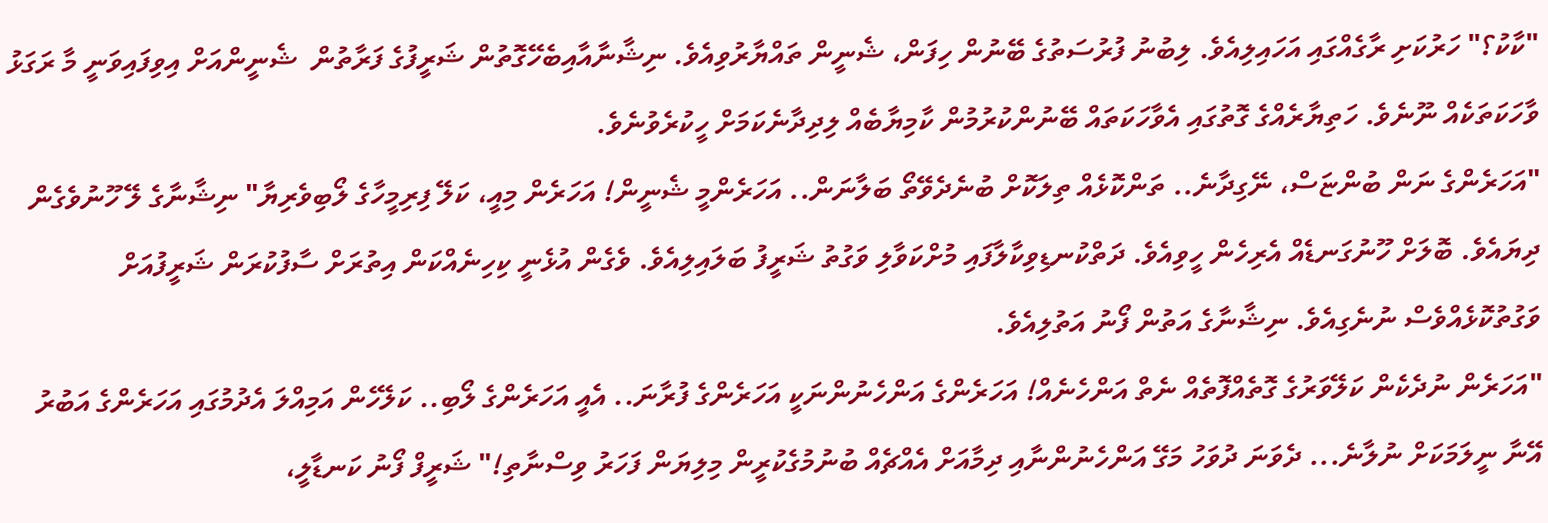"ކާކު؟" ހަރުކަށި ރާގެއްގައި އަހައިލިއެވެ. ލިބުނު ފުރުސަތުގެ ބޭނުން ހިފަން، ޝެނީން ތައްޔާރުވިއެވެ. ނިޝާނާއާއިބެހޭގޮތުން ޝަރީފުގެ ފަރާތުން  ޝެނީންއަށް އިވިފައިވަނީ މާ ރަގަޅު ވާހަކަތަކެއް ނޫނެވެ. ހަތިޔާރެއްގެ ގޮތުގައި އެވާހަކަތައް ބޭނުންކުރުމުން ކާމިޔާބެއް ލިދިދާނެކަމަށް ހީކުރެވުނެވެ.
"އަހަރެންގެ ނަން ބުންޏަސް، ނޭގިދާނެ.. ތަންކޮޅެއް ތިލަކޮށް ބުނެދެވޭތޯ ބަލާނަން.. އަހަރެންމީ ޝެނީން! އަހަރެން މިއީ، ކަލޭ ފިރިމީހާގެ ލޯބިވެރިޔާ" ނިޝާނާގެ ލޭ ހޫނުވެގެން ދިޔައެވެ. ބޮލަށް ހޫނުގަނޑެއް އެރިހެން ހީވިއެވެ. ދަތްކުނޑިވިކާލާފައި މުށްކަވާލި ވަގުތު ޝަރީފު ބަލައިލިއެވެ. ވެގެން އުޅެނީ ކިހިނެއްކަން އިތުރަށް ސާފުކުރަން ޝަރީފުއަށް ވަގުތުކޮޅެއްވެސް ނުނެގިއެވެ. ނިޝާނާގެ އަތުން ފޯނު އަތުލިއެވެ.
"އަހަރެން ނުދެކެން ކަލޭވަރުގެ ގޮތެއްފޮތެއް ނެތް އަންހެނެއް! އަހަރެންގެ އަންހެނުންނަކީ އަހަރެންގެ ފުރާނަ.. އެއީ އަހަރެންގެ ލޯބި.. ކަލޭހެން އަމިއްލަ އެދުމުގައި އަހަރެންގެ އަބުރު އޭނާ ނީލަމަކަށް ނުލާނެ... ދެވަނަ ދުވަހު މަގޭ އަންހެނުންނާއި ދިމާއަށް އެއްޗެއް ބުނުމުގެކުރީން މިލިޔަން ފަހަރު ވިސްނާތި!" ޝަރީފް ފޯނު ކަނޑާލީ،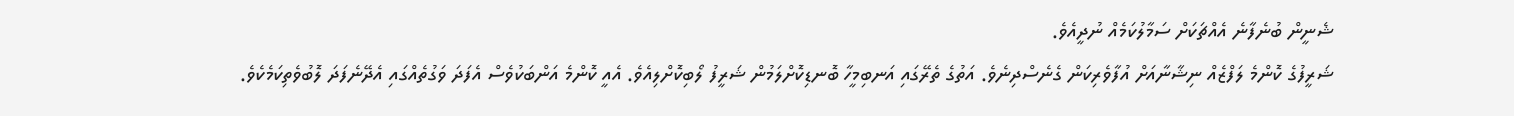ޝެނީން ބުނެފާނެ އެއްޗަކަށް ސަމާލުކަމެއް ނުދީއެވެ.
ޝަރީފުގެ ކޮންމެ ލަފްޒެއް ނިޝާނާއަށް އުފާވެރިކަން ގެނެސްދިނެވެ. އަތުގެ ތެރޭގައި އަނބިމީހާ ބޮނޑިކޮށްލަމުން ޝަރީފު ލޯބިކޮށްލިއެވެ. އެއީ ކޮންމެ އަންބަކުވެސް އެފަދަ ވަގުތެއްގައި އެދޭނެފަދަ ލޮބުވެތިކަމެކެވެ.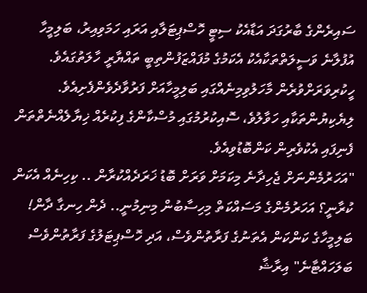ސައިރެންގެ ބާރުގަދަ އަޑާއެކު ސިޓީ ހޮސްޕިޓަލާއި އަރައި ހަމަވިއިރު، ބަލިމީހާ އުފުލާނެ ވަސީލަތްތަކާއެކު އެކަމުގެ މުފައްޒަފުންތިބީ ތައްޔާރީ ހާލަތުގައެވެ. ހީކުރިވަރަށްވުރެން މާހަލުވިމިނެއްގައި ބަލިމީހާއަށް ފަރުވާދެވެންފެށިއެވެ. ލިޔެކިޔުންތަކާއި ހަވާލުވެ، ސޮއިކުރުމުގައި މުސްކާންގެ ފިކުރެއް ޚިޔާލެއްނެތްތަން ފެނިފައި އެކުވެރިން ކަންބޮޑުވިއެވެ.
"އަހަރުމެންނަށް ޖެހިދާނެ މިކަމަށް ވަރަށް ބޮޑު ޚަރަދެއްކުރާން .. ކިހިނެއް އެކަން ކުރާނީ؟ އަހަރުމެންގެ މަސައްކަތް މިހިސާބުން މިނިމުނީ.. ދެން ހިނގާ ދާން!  ބަލިމީހާގެ ކަންކަން އެތަނުގެ ފަރާތުންވެސް، އަދި ހޮސްޕިޓަލުގެ ފަރާތުންވެސް ބަލަހައްޓާނެ" އިރާޝާ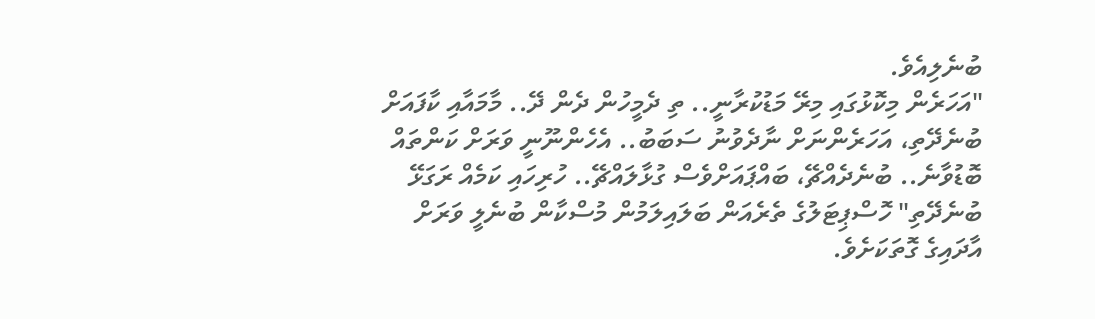ބުނެލިއެވެ.
"އަހަރެން މިކޮޅުގައި މިރޭ މަޑުކުރާނީ.. ތި ދެމީހުން ދެން ދޭ.. މާމައާއި ކާފައަށް ބުނެދޭތި، އަހަރެންނަށް ނާދެވުނު ސަބަބު.. އެހެންނޫނީ ވަރަށް ކަންތައް ބޮޑުވާނެ.. ބުނެދެއްޗޭ، ބައްޕައަށްވެސް ގުޅާލައްޗޭ.. ހުރިހައި ކަމެއް ރަގަޅޭ ބުނެދޭތި" ހޮސްޕިޓަލުގެ ތެރެއަން ބަލައިލަމުން މުސްކާން ބުނެލީ ވަރަށް އާދައިގެ ގޮތަކަށެވެ.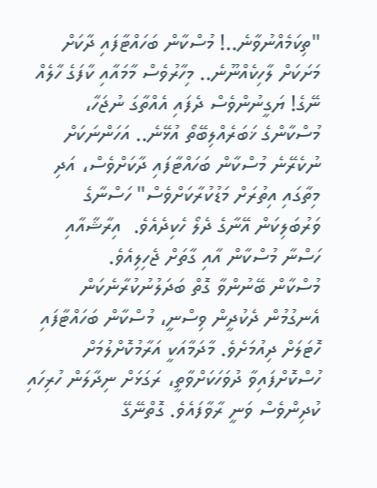"ތިކަމެއްނުވާނެ..! މުސްކާން ބަހައްޓާފައި ދާކަށް މަށަކަށް ލާހިކެއްނޫނެ.. މިހާރުވެސް މާމައާއި ކާފަގެ ހާލެއް ނޭގެ! ޔަގީނުންވެސް ދެފައި އެއްތާގަ ނުޖަހާ، މުސްކާންގެ ޚަބަރެއްލިބޭތޯ އުޅޭނެ.. އަހަންނަކަށް ނުކެރޭނެ މުސްކާން ބަހައްޓާފައި ދާކަށްވެސް، އަދި މިތާގައި އިތުރަށް މަޑުކުރާކަށްވެސް" ހަސްނާގެ ވަރުބަލިކަން އޭނާގެ ދެލޯ ހެކިދެއެވެ.  އިރާޝާއާއި ހަސްނާ މުސްކާން އާއި ގާތަށް ޖެހިލިއެވެ.
މުސްކާން ބޭނުންވާ ގޮތް ބަދަލުނުކުރާނެކަން އެނގުމުން ދެކުދީން ވިސްނީ، މުސްކާން ބަހައްޓާފައި ހޮޓަލަށް ދިއުމަށެވެ. މާދަމާއަކީ އަރާމުކޮށްލުމަށް ހުސްކޮށްފައިވާ ދުވަހަކަށްވާތީ، ރަގަޅަށް ނިދާލަން ހުރިހައި ކުދިންވެސް ވަނީ ރާވާފައެވެ. ގޮތްނޭގޭ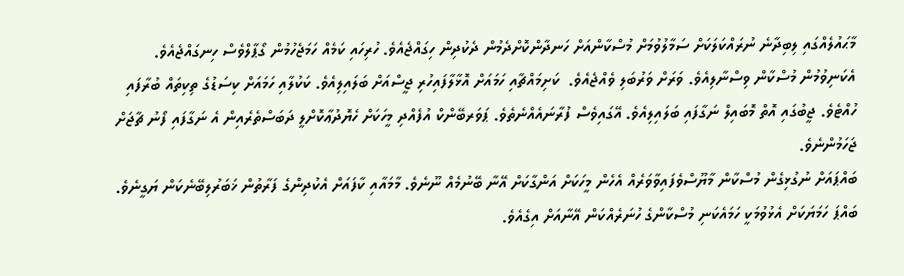މާޙައުލެއްގައި ލިބިދާނެ ނުރައްކަލަކަށް ސަމާލުވުމަށް މުސްކާންއަށް ހަނދާންކޮށްދެމުން ދެކުދިން ހިގައްޖެއެވެ. ހުރިހައި ކަމެއް ހަމަޖެހުމުން ގޯޕާލްވެސް ހިނގައްޖެއެވެ.
އެކަނިވުމުން މުސްކާން ވިސްނާލިއެވެ. ވަރަށް ވަރުބަލި ވެއްޖެއެވެ.  ކަށިމައްޗާއި ހަމައަށް އޮޅާލާފައިހުރި ޖީސްއަށް ބަލައިލިއެވެ. ކަކުލާއި ހަމައަށް ކިސަޑުގެ ތިކިތައް ބުރާފައި ހުއްޓެވެ. ޖީބުގައި އޮތް މޮބައިލް ނަގާފައި ބަލައިލިއެވެ. އޭގައިވެސް ފުރާނައެއްނެތެވެ. ޕަވަރބޭންކް އުފެއްދި މީހަކަށް ހެޔޮދުޢާކޮށްލީ ދަބަސްތެރެއިން އެ ނަގާފައި ފޯނު ޗާޖަށް ޖަހަމުންނެވެ.
ބައްޕައަށް ނުގުޅިގެން މުސްކާން މާޔޫސްވެފައިވާވަރެއް އެހެން މީހަކަށް އަންގާކަށް އޭނާ ބޭނުމެއް ނޫނެވެ. މާމައާއި ކާފައަށް އެކުދިންގެ ފަރާތުން ޚަބަރުލިބޭނެކަން ޔަގީނެވެ. ބައްޕަ ހަމަޔަކަށް އެޅުވުމަކީ ހަމައެކަނި މުސްކާންގެ ހުނަރެއްކަން އޭނާއަށް އިގެއެވެ.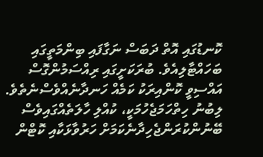ކޮނޑުގައި އޮތް ދަބަސް ނަގާފައި ބިންމަތީގައި ބަހައްޓާލިއެވެ. ބުރަކަށީގައި ރިއްސަމުންގޮސް އައްސިވީ ކޮންއިރަކު ކަމެއް ހަނދާނެއްވެސްނެތެވެ.
ލިބުނު ހިތްހަމަޖެހުމަކީ، ކުއްލި ހާލަތެއްގައިވެސް ބޭނުންކުރަންޖެހިދާނެކަމަށް ހަރުވާޅަކާއި ކޮޓްން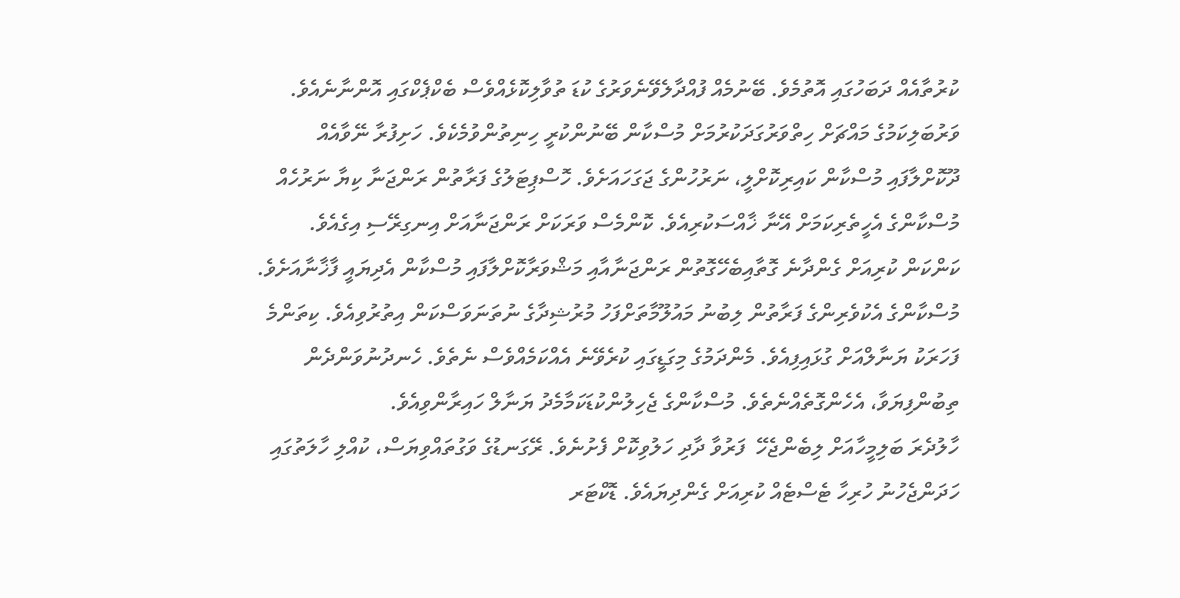ކުރުތާއެއް ދަބަހުގައި އޮތުމެވެ. ބޭނުމެއް ފުއްދާލެވޭނެވަރުގެ ކުޑަ ތުވާލިކޮޅެއްވެސް ބެކްޕެކްގައި އޮންނާނެއެވެ. ވަރުބަލިކަމުގެ މައްޗަށް ހިތްވަރުގަދަކުރުމަށް މުސްކާން ބޭނުންކުރީ ހިނިތުންވުމެކެވެ. ހަށިފުރާ ނޭވާއެއް ދޫކޮށްލާފައި މުސްކާން ކައިރިކޮށްލީ، ނަރުހުންގެ ޖަގަހައަށެވެ. ހޮސްޕިޓަލުގެ ފަރާތުން ރަންޖަނާ ކިޔާ ނަރުހެއް މުސްކާންގެ އެހީތެރިކަމަށް އޭނާ ޚާއްސަކުރިއެވެ. ކޮންމެސް ވަރަކަށް ރަންޖަނާއަށް އިނގިރޭސި އިގެއެވެ.   ކަންކަން ކުރިއަށް ގެންދާނެ ގޮތާއިބެހޭގޮތުން ރަންޖަނާއާއި މަޝްވަރާކޮށްލާފައި މުސްކާން އެދިޔައީ ފާޚާނާއަށެވެ.
މުސްކާންގެ އެކުވެރިންގެ ފަރާތުން ލިބުނު މައުލޫމާތަށްފަހު މުރުޝިދާގެ ނުތަނަވަސްކަން އިތުރުވިއެވެ. ކިތަންމެ ފަހަރަކު ޔަނާލްއަށް ގުޅައިފިއެވެ. މެންދަމުގެ މިގަޑީގައި ކުރެވޭނެ އެއްކަމެއްވެސް ނެތެވެ. ހެނދުނުވަންދެން ތިބުންފިޔަވާ، އެހެންގޮތެއްނެތެވެ. މުސްކާންގެ ޖެހިލުންކުޑަކަމާމެދު ޔަނާލް ހައިރާންވިއެވެ.
ހާލުދެރަ ބަލިމީހާއަށް ލިބެންޖެހޭ  ފަރުވާ ދާދި ހަލުވިކޮށް ފެށުނެވެ. ރޭގަނޑުގެ ވަގުތައްވިޔަސް، ކުއްލި ހާލަތުގައި ހަދަންޖެހުނު ހުރިހާ ޓެސްޓެއް ކުރިއަށް ގެންދިޔައެވެ. ޑޮކްޓަރ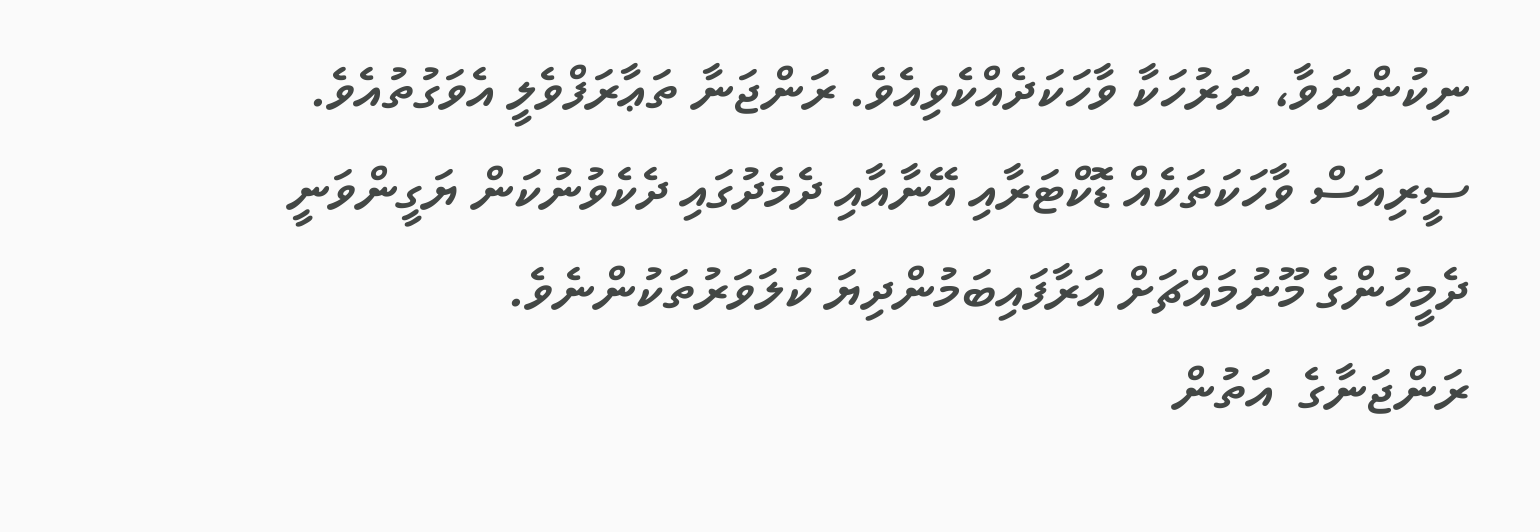ނިކުންނަވާ، ނަރުހަކާ ވާހަކަދެއްކެވިއެވެ. ރަންޖަނާ ތަޢާރަފްވެލީ އެވަގުތުއެވެ. ސީރިއަސް ވާހަކަތަކެއް ޑޮކްޓަރާއި އޭނާއާއި ދެމެދުގައި ދެކެވުނުކަން ޔަގީންވަނީ ދެމީހުންގެ މޫނުމައްޗަށް އަރާފައިބަމުންދިޔަ ކުލަވަރުތަކުންނެވެ.
ރަންޖަނާގެ  އަތުން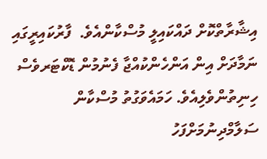އިޝާރާތްކޮށް ދައްކައިލީ މުސްކާންއެވެ.  ފާރުކައިރީގައި ނަމާދަށް އިން އަންހެންކުއްޖާ ފެނުމުން ޑޮކްޓަރވެސް ހިނިތުންވެލިއެވެ. ހަމައެވަގުތު މުސްކާން ސަލާމްދިނުމަށްފަހު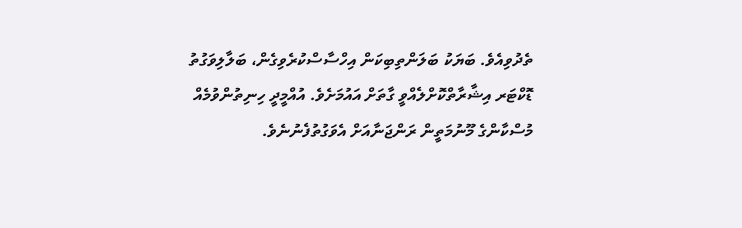ތެދުވިއެވެ. ބަޔަކު ބަލަންތިބިކަން އިހްސާސްކުރެވިގެން، ބަލާލިވަގުތު ޑޮކްޓަރ އިޝާރާތްކޮށްލެއްވީ ގާތަށް އައުމަށެވެ. އުއްމީދީ ހިނިތުންވުމެއް މުސްކާންގެ މޫނުމަތީން ރަންޖަނާއަށް އެވަގުތުފެނުނެވެ.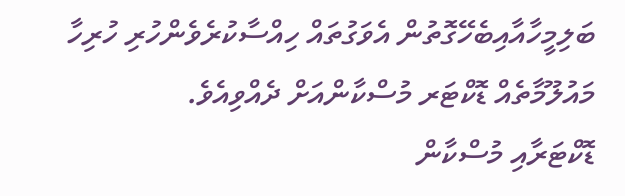ބަލިމީހާއާއިބެހޭގޮތުން އެވަގުތައް ހިއްސާކުރެވެންހުރި ހުރިހާ މައުލޫމާތެއް ޑޮކްޓަރ މުސްކާންއަށް ދެއްވިއެވެ.
ޑޮކްޓަރާއި މުސްކާން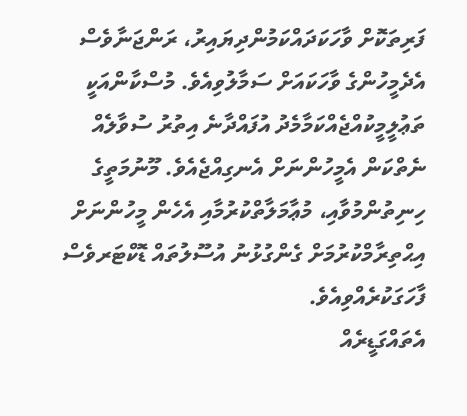ފަރިތަކޮށް ވާހަކަދައްކަމުންދިޔައިރު، ރަންޖަނާވެސް އެދެމީހުންގެ ވާހަކައަށް ސަމާލުވިއެވެ. މުސްކާންއަކީ ތަޢުލީމީކުއްޖެއްކަމާމެދު އުފައްދާނެ އިތުރު ސުވާލެއް ނެތްކަން އެމީހުންނަށް އެނގިއްޖެއެވެ. މޫނުމަތީގެ ހިނިތުންމުވާއި، މުޢާމަލާތްކުރުމާއި އެހެން މީހުންނަށް އިޙްތިރާމްކުރުމަށް ގެންގުޅުނު އުސޫލުތައް ޑޮކްޓަރވެސް ފާހަގަކުރެއްވިއެވެ.
އެތައްގަޑީރެއް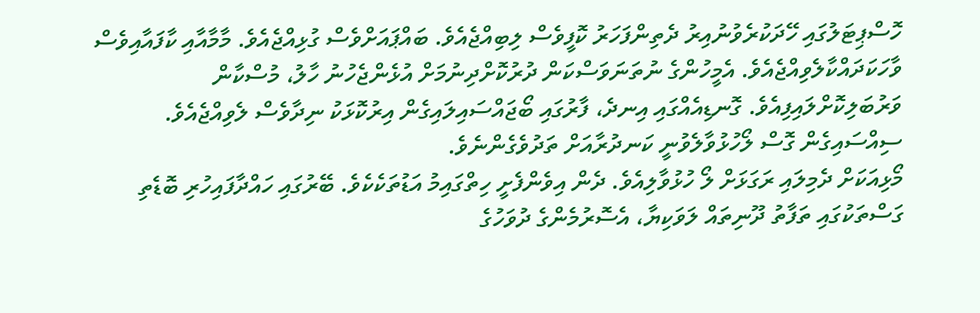ހޮސްޕިޓަލުގައި ހޭދަކުރެވުނުއިރު ދެތިންފަހަރު ކޮފީވެސް ލިބިއްޖެއެވެ. ބައްޕައަށްވެސް ގުޅިއްޖެއެވެ. މާމާއާއި ކާފައާއިވެސް ވާހަކަދައްކާލެވިއްޖެއެވެ. އެމީހުންގެ ނުތަނަވަސްކަން ދުރުކޮށްދިނުމަށް އުޅެންޖެހުނު ހާލު، މުސްކާން ވަރުބަލިކޮށްލައިފިއެވެ. ގޮނޑިއެއްގައި އިނދެ، ފާރުގައި ބޯޖައްސައިލައިގެން އިރުކޮޅަކު ނިދާވެސް ލެވިއްޖެއެވެ. ސިއްސައިގެން ގޮސް ލޯހުޅުވާލެވުނީ ކަނދުރާއަށް ތަދުވެގެންނެވެ.
މޯޅިއަކަށް ދެމިލައި ރަގަޅަށް ލޯ ހުޅުވާލިއެވެ. ދެން އިވެންފެށީ ހިތްގައިމު އަޑުތަކެކެވެ. ބޭރުގައި ހައްދާފައިހުރި ބޮޑެތި ގަސްތަކުގައި ތަފާތު ދޫނިތައް ލަވަކިޔާ، އެސޮރުމެންގެ ދުވަހުގެ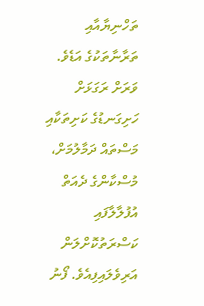ތަހްނިޔާއާއި ތަރާނާތަކުގެ އަޑެވެ. ވަރަށް ރަގަޅަށް ހަށިގަނޑުގެ ކަށިތަކާއި މަސްތައް ދަމާލުމަށް، މުސްކާންގެ ދެއަތް އުފުލާލާފައި ކަސްރަތުކޮށްލަން އަރިވެލައިފިއެވެ. ފޯނު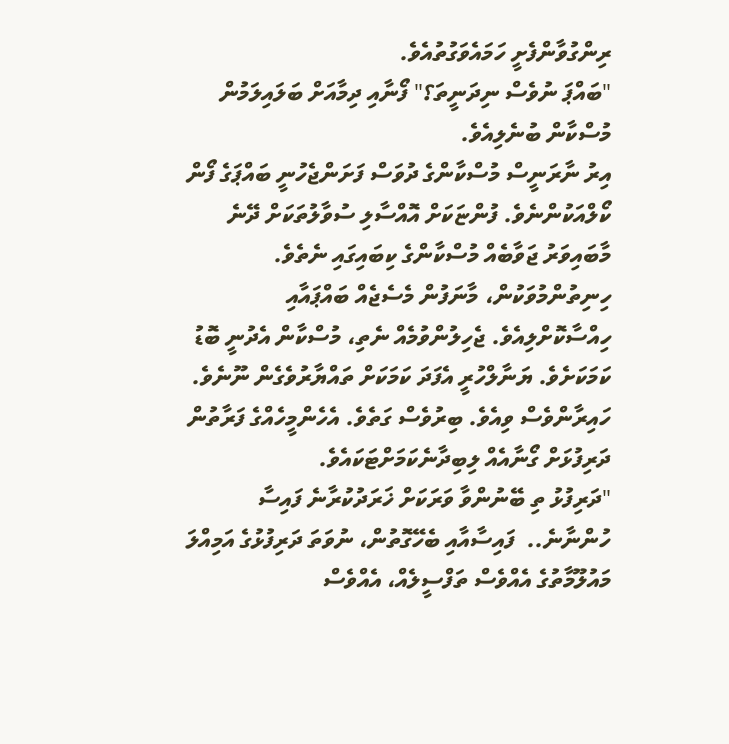ރިންގުވާންފެށީ ހަމައެވަގުތުއެވެ.
"ބައްޕަ ނުވެސް ނިދަނީތަ؟" ފޯނާއި ދިމާއަށް ބަލައިލަމުން މުސްކާން ބުނެލިއެވެ.
އިރު ނާރަނީސް މުސްކާންގެ ދުވަސް ފަށަންޖެހުނީ ބައްޕަގެ ފޯން ކޯލްއަކުންނެވެ. ފުންޏަކަށް އޮއްސާލި ސުވާލުތަކަށް ދޭނެ މާބައިވަރު ޖަވާބެއް މުސްކާންގެ ކިބައިގައި ނެތެވެ. ހިނިތުންމުވަކުން، މާނަފުން މެސެޖެއް ބައްޕައާއި ހިއްސާކޮށްލިއެވެ. ޖެހިލުންވުމެއް ނެތި، މުސްކާން އެދުނީ ބޮޑު ކަމަކަށެވެ. ޔަނާލްހުރީ އެފަދަ ކަމަކަށް ތައްޔާރުވެގެން ނޫނެވެ. ހައިރާންވެސް ވިއެވެ. ބިރުވެސް ގަތެވެ. އެހެންމީހެއްގެ ފަރާތުން ދަރިފުޅަށް ގޯނާއެއް ލިބިދާނެކަމަށްޓަކައެވެ.
"ދަރިފުޅު ތި ބޭނުންވާ ވަރަކަށް ޚަރަދުކުރާނެ ފައިސާ ހުންނާނެ..  ފައިސާއާއި ބެހޭގޮތުން، ނުވަތަ ދަރިފުޅުގެ އަމިއްލަ މައުލޫމާތުގެ އެއްވެސް ތަފްސީލެއް، އެއްވެސް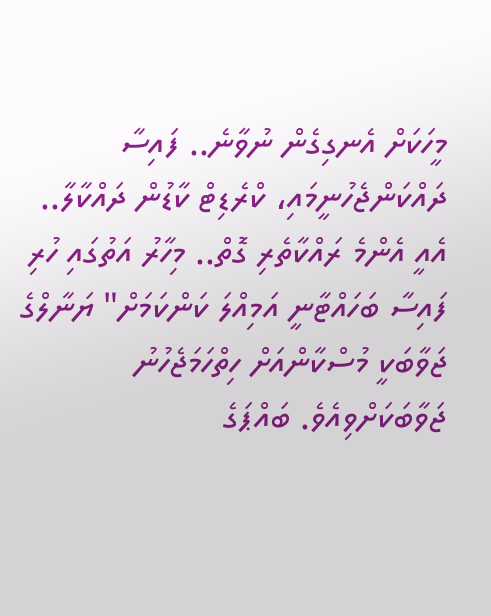މީހަކަށް އެނގިގެން ނުވާނެ.. ފައިސާ ދައްކަންޖެހުނީމައި، ކްރެޑިޓް ކާޑުން ދައްކާލާ.. އެއީ އެންމެ ރައްކާތެރި ގޮތް.. މިހާރު އަތުގައި ހުރި ފައިސާ ބަހައްޓާނީ އަމިއްލަ ކަންކަމަށް" ޔަނާލްގެ ޖަވާބަކީ މުސްކާންއަށް ހިތްހަމަޖެހުނު ޖަވާބަކަށްވިއެވެ. ބައްޕަގެ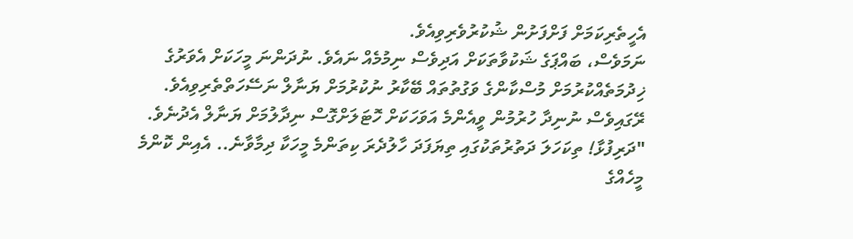އެހީތެރިކަމަށް ފަށްފަށުން ޝުކުރުވެރިވިއެވެ.
ނަމަވެސް، ބައްޕަގެ ޝަކުވާތަކަށް އަދިވެސް ނިމުމެއް ނައެވެ. ނުދަންނަ މީހަކަށް އެވަރުގެ ޚިދުމަތެއްކުރުމަށް މުސްކާންގެ ވަގުތުތައް ބޭކާރު ނުކުރުމަށް ޔަނާލް ނަސޭހަތްތެރިވިއެވެ. ރޭގައިވެސް ނުނިދާ ހުރުމުން ވީއެންމެ އަވަހަކަށް ހޮޓަލަށްގޮސް ނިދާލުމަށް ޔަނާލް އެދުނެވެ.
"ދަރިފުޅާ! ތިކަހަލަ ދަތުރުތަކުގައި ތިޔަފަދަ ހާލުދެރަ ކިތަންމެ މީހަކާ ދިމާވާނެ.. އެއިން ކޮންމެ މީހެއްގެ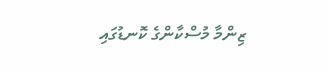ޒިންމާ މުސްކާންގެ ކޮނޑުގައި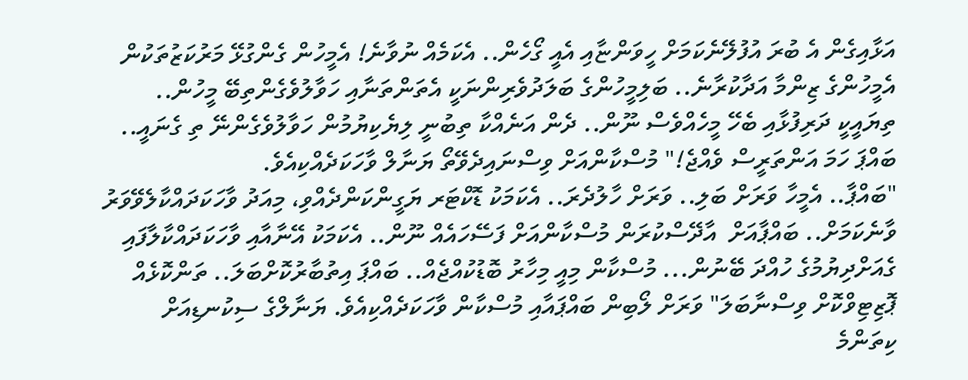އަޅާއިގެން އެ ބުރަ އުފުލޭނެކަމަށް ހީވަންޏާއި އެއީ ގޯހެން.. އެކަމެއް ނުވާނެ! އެމީހުން ގެންގުޅޭ މަރުކަޒުތަކުން އެމީހުންގެ ޒިންމާ އަދާކުރާނެ.. ބަލިމީހުންގެ ބަލަދުވެރިންނަކީ އެތަންތަނާއި ހަވާލުވެގެންތިބޭ މީހުން.. ތިޔައީކީ ދަރިފުޅާއި ބެހޭ މީހެއްވެސް ނޫން.. ދެން އަނެއްކާ ތިބުނީ ލިޔެކިޔުމުން ހަވާލުވެގެންނޭ ތި ގެނައީ.. ބައްޕަ ހަމަ އަންތަރީސް ވެއްޖެ!" މުސްކާންއަށް ވިސްނައިދެވޭތޯ ޔަނާލް ވާހަކަދެއްކިއެވެ.
"ބައްޕާ.. އެމީހާ ވަރަށް ބަލި.. ވަރަށް ހާލުދެރަ.. އެކަމަކު ޑޮކްޓަރ ޔަގީންކަންދެއްވި، މިއަދު ވާހަކަދައްކާލެވޭވަރު ވާނެކަމަށް.. ބައްޕާއަށް  އާދޭސްކުރަން މުސްކާންއަށް ފަސޭހައެއް ނޫން.. އެކަމަކު އޭނާއާއި ވާހަކަދައްކާލާފައި ގެއަށްދިޔުމުގެ ހުއްދަ ބޭނުން... މުސްކާން މިއީ މިހާރު ބޮޑުކުއްޖެއް.. ބައްޕަ އިތުބާރުކޮށްބަލަ.. ތަންކޮޅެއް ޕޮޒިޓިވްކޮށް ވިސްނާބަލަ" ވަރަށް ލޯބިން ބައްޕައާއި މުސްކާން ވާހަކަދެއްކިއެވެ. ޔަނާލްގެ ސިކުނޑިއަށް ކިތަންމެ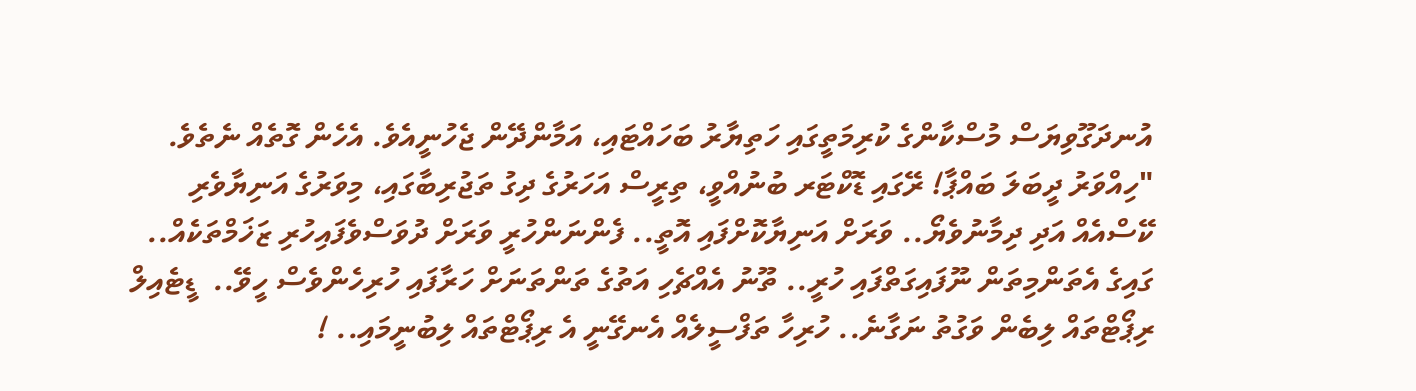އުނދަގޫވިޔަސް މުސްކާންގެ ކުރިމަތީގައި ހަތިޔާރު ބަހައްޓައި، އަމާންދޭން ޖެހުނީއެވެ. އެހެން ގޮތެއް ނެތެވެ.
"ހިއްވަރު ދީބަލަ ބައްޕާ! ރޭގައި ޑޮކްޓަރ ބުނުއްވީ، ތިރީސް އަހަރުގެ ދިގު ތަޖުރިބާގައި، މިވަރުގެ އަނިޔާވެރި ކޭސްއެއް އަދި ދިމާނުވެޔޯ.. ވަރަށް އަނިޔާކޮށްފައި އޮތީ.. ފެންނަންހުރީ ވަރަށް ދުވަސްވެފައިހުރި ޒަޚަމްތަކެއް.. ގައިގެ އެތަންމިތަން ނޫފައިގަތްފައި ހުރީ.. ތޫނު އެއްޗެހި އަތުގެ ތަންތަނަށް ހަރާފައި ހުރިހެންވެސް ހީވޭ..  ޑީޓެއިލް ރިޕޯޓްތައް ލިބެން ވަގުތު ނަގާނެ.. ހުރިހާ ތަފްސީލެއް އެނގޭނީ އެ ރިޕޯޓްތައް ލިބުނީމައި.. !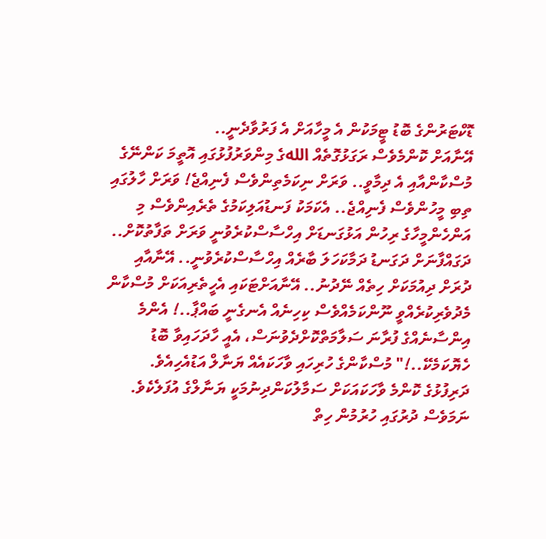ޑޮކްޓަރުންގެ ބޮޑު ޓީމަކުން އެ މީހާއަށް އެ ފަރުވާދެނީ..
އޭނާއަށް ކޮންމެވެސް ރަގަޅުގޮތެއް اللهގެ މިންވަރުފުޅުގައި އޮތީމަ ކަންނޭގެ މުސްކާންއާއި އެ ދިމާވީ.. ވަރަށް ނިކަމެތިންވެސް ފެނިއްޖެ! ވަރަށް ހާލުގައި ތިބި މީހުންވެސް ފެނިއްޖެ.. އެކަމަކު ފަނޑުއަލިކަމުގެ ތެރެއިންވެސް މި އަންހެންމީހާގެ ރިހުން އަޅުގަނޑަށް އިހްސާސްކުރެވުނީ ވަރަށް ތަފާތުކޮށް.. ދަގައްފާނަށް ދަގަނޑު ދަމާކަހަލަ ބާރެއް އިހްސާސްކުރެވުނީ.. އޭނާއާއި ދުރަށް ދިއުމަކަށް ހިތެއް ނޭދުނު.. އޭނާއަށްޓަކައި އެހީތެރިއަކަށް މުސްކާން މެދުވެރިކުރެއްވީ ނޫންކަމެއްވެސް ކިހިނެއް އެނގެނީ ބައްޕާ..! އެންމެ އިންސާނެއްގެ ފުރާނަ ސަލާމަތްކޮށްދެވުނަސް، އެއީ ހާދަހައިވާ ބޮޑު ހެޔޮކަމެކޭ..!" މުސްކާންގެ ހުރިހައި ވާހަކައެއް ޔަނާލް އަޑުއެހިއެވެ.
ދަރިފުޅުގެ ކޮންމެ ވާހަކައަކަށް ސަމާލުކަންދިނުމަކީ ޔަނާލްގެ އުފަލެކެވެ. ނަމަވެސް ދުރުގައި ހުރުމުން ހިތް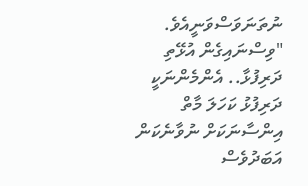ނުތަނަވަސްވަނީއެވެ.
"ވިސްނައިގެން އުޅޭތި ދަރިފުޅާ.. އެންމެންނަކީ ދަރިފުޅު ކަހަލަ މާތް އިންސާނަކަށް ނުވާނެކަން އަބަދުވެސް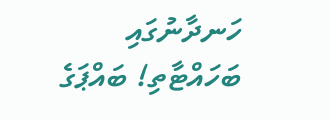ހަނދާނުގައި ބަހައްޓާތި! ބައްޕަގެ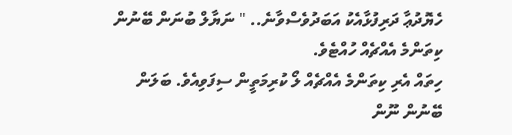ހެޔޮދުޢާ ދަރިފުޅާއެކު އަބަދުވެސްވާނެ.. " ނަޔާލް ބުނަން ބޭނުން ކިތަންމެ އެއްޗެއް ހުއްޓެވެ.
ހިތައް އެރި ކިތަންމެ އެއްޗެއް ލޯ ކުރިމަތީން ސިފަވިއެވެ. ބަލަން ބޭނުން ނޫން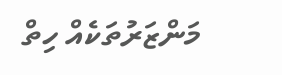މަންޒަރުތަކެއް ހިތް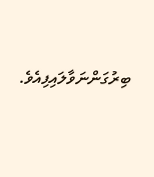ބިރުގަންނަވާލައިފިއެވެ.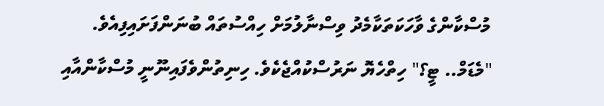މުސްކާންގެ ވާހަކަތަކާމެދު ވިސްނާލުމަށް ހިއްސުތައް ބުނަންފަށައިފިއެވެ.
"މެޑަމް.. ޓީ؟" ހިތްހެޔޮ ނަރުސްކުއްޖެކެވެ. ހިނިތުންވެފައިނޫނީ މުސްކާންއާއި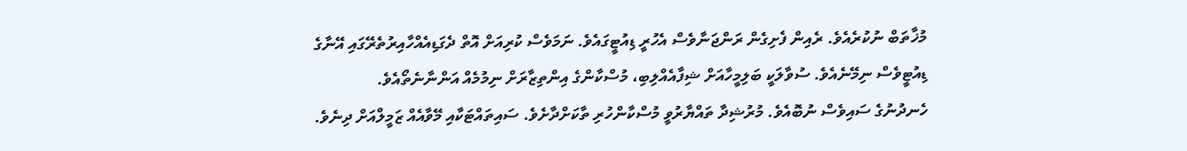މުޚާތަބް ނުކުރެއެވެ. ރެއިން ފެށިގެން ރަންޖަނާވެސް އެހުރީ ޑިއުޓީގައެވެ. ނަމަވެސް ކުރިއަށް އޮތް ދެގަޑިއެއްހާއިރުތެރޭގައި އޭނާގެ ޑިއުޓީވެސް ނިމޭނެއެވެ. ސުވާލަކީ ބަލިމީހާއަށް ޝިފާއެއްލިބި، މުސްކާންގެ އިންތިޒާރަށް ނިމުމެއް އަންނާނެތޯއެވެ.
ހެނދުނުގެ ސައިވެސް ނުބޮއެވެ. މުރުޝިދާ ތައްޔާރުވީ މުސްކާންހުރި ތާކަށްދާށެވެ. ސައިތައްޓަކާއި މޭވާއެއް ޒަމީލްއަށް ދިނެވެ.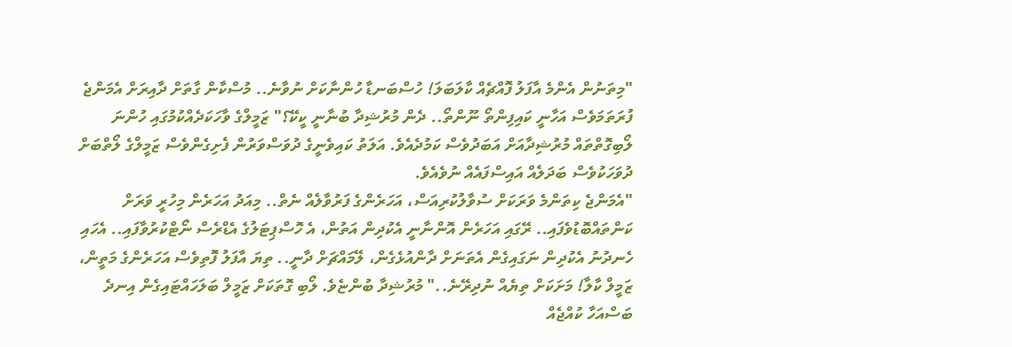"މިތަނުން އެންމެ އާފަލު ފޮއްޗެއް ކާލަބަލަ! ހުސްބަނޑާ ހުންނާކަށް ނުވާނެ.. މުސްކާން ގާތަށް ދާއިރަށް އެމަންޖެ ފުރަތަމަވެސް އަހާނީ ކައިފިންތޯ ނޫންތޯ.. ދެން މުރުޝިދާ ބުނާނީ ކީކޭ؟" ޒަމީލްގެ ވާހަކަދެއްކުމުގައި ހުންނަ ލޯބިގޮތްތައް މުރުޝިދާއަށް އަބަދުވެސް ކަމުދެއެވެ. އަލަތު ކައިވެނީގެ ދުވަސްވަރުން ފެށިގެންވެސް ޒަމީލްގެ ލޯތްބަށް ދުވަހަކުވެސް ބަދަލެއް އައިސްފައެއް ނުވެއެވެ.
"އެމަންޖެ ކިތަންމެ ވަރަކަށް ސުވާލުކުރިއަސް، އަހަރެންގެ ފަރުވާލެއް ނެތް.. މިއަދު އަހަރެން މިހުރީ ވަރަށް ކަންތައްބޮޑުވެފައި.. ރޭގައި އަހަރެން އޮންނާނީ އެކުދިން އަތުން، އެ ހޮސްޕިޓަލުގެ އެޑްރެސް ނޯޓްކުރުވާފައި.. އެހައި ހެނދުނު އެކުދިން ނަގައިގެން އެތަނަށް ދާންއުޅެގެން، ލޭމައްޗަށް ދާނީ.. ތިޔަ އާފަލު ފޮތިވެސް އަހަރެންގެ މަތީން، ޒަމީލް ކާލާ! މަށަކަށް ތިޔެއް ނުދިރޭނެ.." މުރުޝިދާ ބުންޏެވެ. ލޯބި ގޮތަކަށް ޒަމީލް ބަލަހައްޓައިގެން އިނދެ ބަސްއަހާ ކުއްޖެއް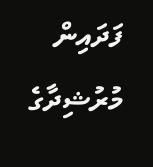ފަދައިން މުރުޝިދާގެ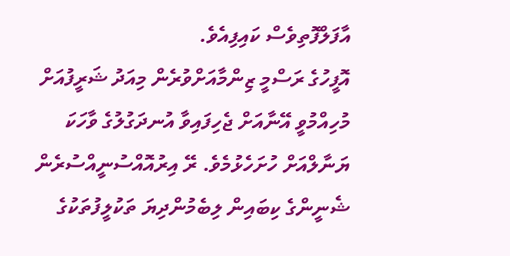އާފަލްފޮތިވެސް ކައިފިއެވެ.
އޮފީހުގެ ރަސްމީ ޒިންމާއަށްވުރެން މިއަދު ޝަރީފުއަށް މުހިއްމުވީ އޭނާއަށް ޖެހިފައިވާ އުނދަގުލުގެ ވާހަކަ ޔަނާލްއަށް ހުށަހެޅުމެވެ. ރޭ އިރުއޮއްސުނީއްސުރެން ޝެނީންގެ ކިބައިން ލިބެމުންދިޔަ ތަކުލީފުތަކުގެ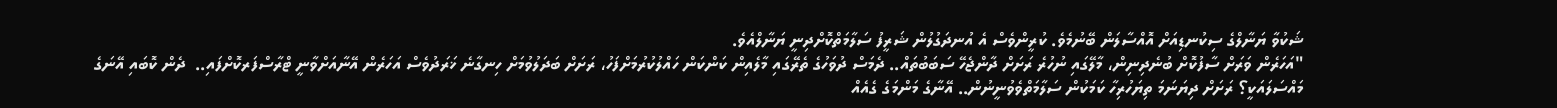ޝަކުވާ ޔަނާލްގެ ސިކުނޑިއަށް އޮއްސާލަން ބޭނުމެވެ. ކުރީންވެސް އެ އުނދަގުލުން ޝަރީފު ސަލާމަތްކޮށްދިނީ ޔަނާލްއެވެ.
"އަހަރެން ވަރަށް ސާފުކޮށް ބުނެދިނިން، މާލޭގައި ނުހުރެ ރަށަށް ދާންޖެހޭ ސަބަބުތައް.. ދެމަސް ދުވަހުގެ ތެރޭގައި މާލެއިން ކަންކަން ހައްލުކުރުމަށްފަހު، ރަށަށް ބަދަލުވުމަށް ހިނގާނެ ޚަރަދުވެސް އަހަރެން އޭނާއަށްވާނީ ޓްރާސްފަރކޮށްފައި..  ދެން ކޮބައި އޭނަގެ މައްސަލައަކީ؟ ރަށަށް ދިޔަނަމަ ތިޔަހުރިހާ ކަމަކުން ސަލާމަތްވެވުނީނުން.. އޭނާގެ މަންމަގެ ގެއެއް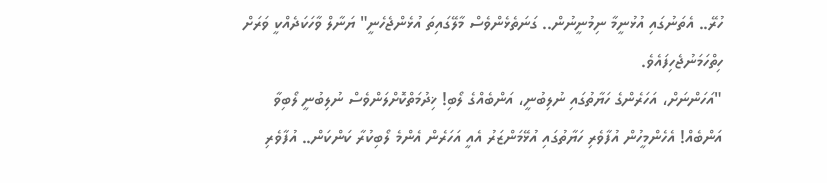ހުރޭ.. އެތަނުގައި އުޅުނީމާ ނިމުނީނުން.. ގަނަތެޅެންވެސް މާލޭގައިތަ އުޅެންޖެހެނީ" ޔަނާލް ވާހަކަދެއްކީ ވަރަށް ހިތްހަމަނުޖެހިފައެވެ.
"އަހަންނަށް، އަހަރެންގެ ހަޔާތުގައި ނުލިބުނީ، އަންބެއްގެ ލޯބި! ޚިދުމަތްކޮށްލަންވެސް ނުލިބުނީ ލޯބިވާ އަންބެއް! އެހެންމީހުން އުފާވެރި ހަޔާތުގައި އުޅޭމަންޒަރު އެއީ އަހަރެން އެންމެ ލޯބިކުރާ ކަންކަން.. އުފާވެރި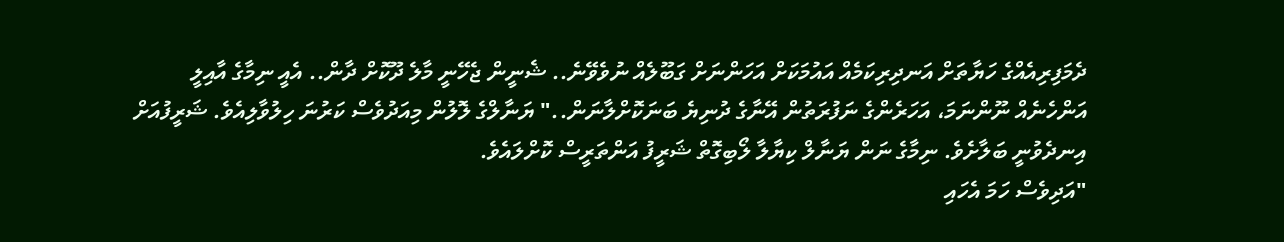ދެމަފިރިއެއްގެ ހަޔާތަށް އަނދިރިކަމެއް އައުމަކަށް އަހަންނަށް ގަބޫލެއް ނުވެވޭނެ.. ޝެނީން ޖެހޭނީ މާލެ ދޫކޮށް ދާން.. އެއީ ނިމާގެ އާއިލީ އަންހެނެއް ނޫންނަމަ، އަހަރެންގެ ނަފުރަތުން އޭނާގެ ދުނިޔެ ބަނަކޮށްލާނަން.." ޔަނާލްގެ ލޮލުން މިއަދުވެސް ކަރުނަ ހިލުވާލިއެވެ. ޝަރީފުއަށް އިނދެވުނީ ބަލާށެވެ. ނިމާގެ ނަން ޔަނާލް ކިޔާލާ ލޯބިގޮތް ޝަރީފު އަންތަރީސް ކޮށްލައެވެ.
"އަދިވެސް ހަމަ އެހައި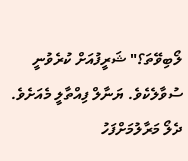ލޯބިވޭތަ؟" ޝަރީފުއަށް ކުރެވުނީ ސުވާލެކެވެ. ޔަނާލް ފިއްތާލީ މެއަށެވެ. ދެލޯ މަރާލުމަށްފަހު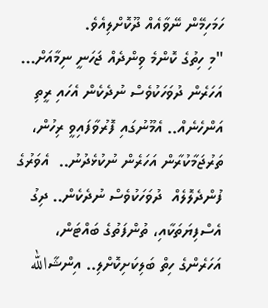ހަމަހިމޭން ނޭވާއެއް ދޫކޮށްލިއެވެ.
"މި ހިތުގެ ކޮންމެ ވިންދެއް ޖަހަނީ ނިމާއަށް... އަހަރެން ދުވަހަކުވެސް ނުދެކެން އެހައި ރީތި އަންހެނެއް.. އެމޫނުގައި ފޮރުވާފައިވީ ރިހުން، ތަރުޖަމާކުރާން އަހަރެން ނުކުޅެދުނު..  އެވަރުގެ ފުންދެލޮލެއް  ދުވަހަކުވެސް ނުދެކެން.. ދިގު އެސްފިޔަތަކާއި، ތުންފަތުގެ ބައްޓަން، އަހަރެންގެ ހިތް ބަލިކަށިކޮށްލި.. އިންޝާالله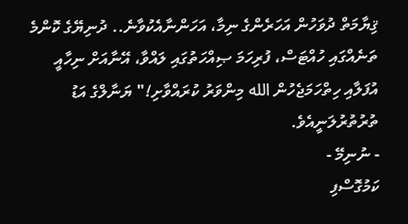ޤިޔާމަތް ދުވަހުން އަހަރެންގެ ނިމާ، އަހަންނާއެކުވާނެ.. ދުނިޔޭގެ ކޮންމެ ތަނެއްގައި ހުއްޓަސް، ފުރިހަމަ ޞިއްހަތުގައި ލައްވާ، އޭނާއަށް ނިހާއީ އުފަލާއި ހިތްހަމަޖެހުން الله މިންވަރު ކުރައްވާށި!" ޔަނާލްގެ އަޑު ތުރުތުރުލަނީއެވެ.
- ނުނިމޭ -
ކަމުގޮސްފި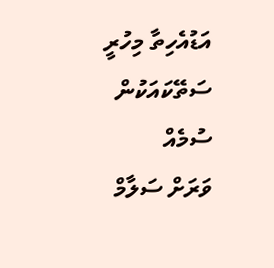އަޑުއެހިތާ މިހުރީ
ސަތޭކައަކުން ސުމެއް
ވަރަށް ސަލާމް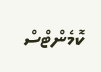ކޮމެންޓްސް